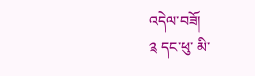འདེལ་བཟོ།
༉ དང་ཕུ་ མི་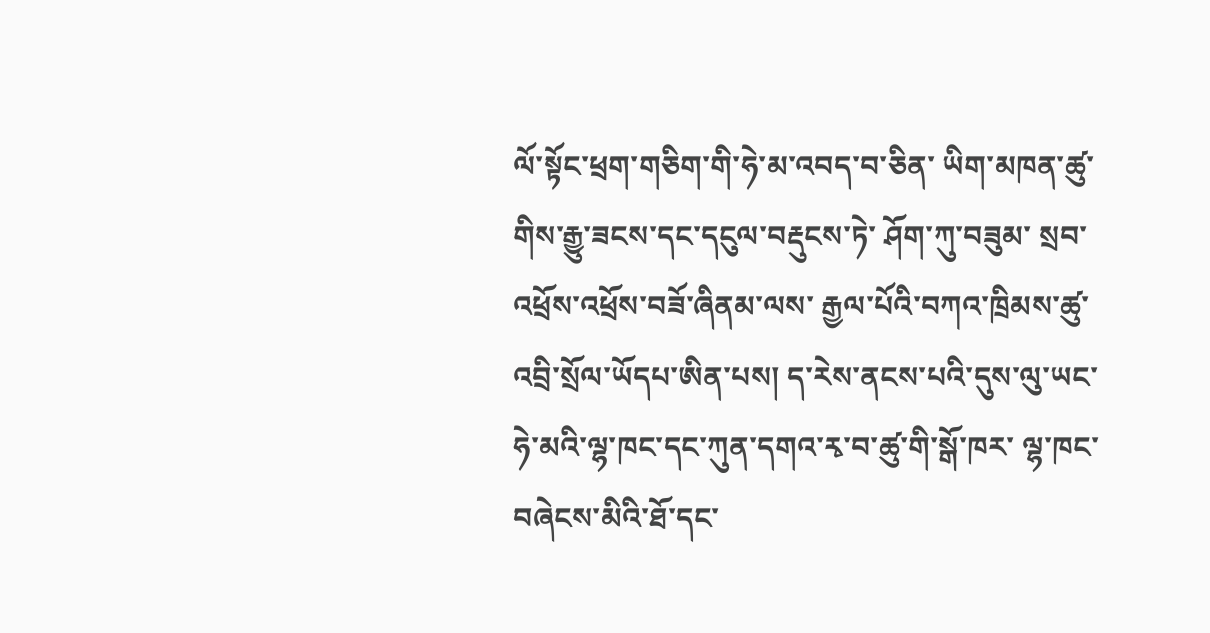ལོ་སྟོང་ཕྲག་གཅིག་གི་ཧེ་མ་འབད་བ་ཅིན་ ཡིག་མཁན་ཚུ་གིས་རྒྱུ་ཟངས་དང་དངུལ་བརྡུངས་ཏེ་ ཤོག་ཀུ་བཟུམ་ སྲབ་འཕྲོས་འཕྲོས་བཟོ་ཞིནམ་ལས་ རྒྱལ་པོའི་བཀའ་ཁྲིམས་ཚུ་ འབྲི་སྲོལ་ཡོདཔ་ཨིན་པས། ད་རེས་ནངས་པའི་དུས་ལུ་ཡང་ ཧེ་མའི་ལྷ་ཁང་དང་ཀུན་དགའ་རྭ་བ་ཚུ་གི་སྒོ་ཁར་ ལྷ་ཁང་བཞེངས་མིའི་ཐོ་དང་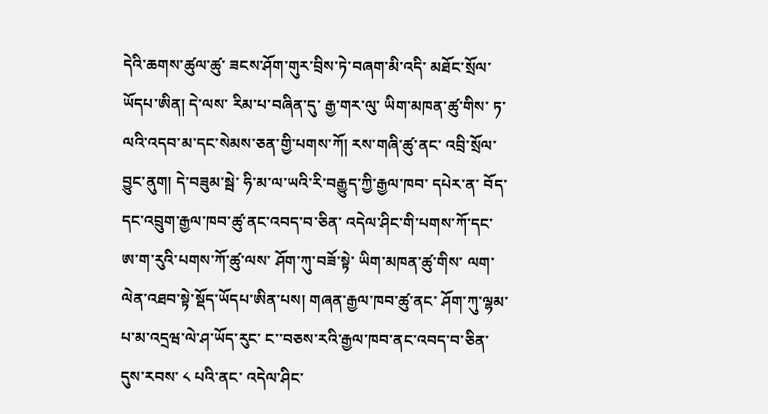དེའི་ཆགས་ཚུལ་ཚུ་ ཟངས་ཤོག་གུར་བྲིས་ཏེ་བཞག་མི་འདི་ མཐོང་སྲོལ་ཡོདཔ་ཨིན། དེ་ལས་ རིམ་པ་བཞིན་དུ་ རྒྱ་གར་ལུ་ ཡིག་མཁན་ཚུ་གིས་ ཏ་ལའི་འདབ་མ་དང་སེམས་ཅན་གྱི་པགས་ཀོ། རས་གཞི་ཚུ་ནང་ འབྲི་སྲོལ་བྱུང་ནུག། དེ་བཟུམ་སྦེ་ ཧི་མ་ལ་ཡའི་རི་བརྒྱུད་ཀྱི་རྒྱལ་ཁབ་ དཔེར་ན་ བོད་དང་འབྲུག་རྒྱལ་ཁབ་ཚུ་ནང་འབད་བ་ཅིན་ འདེལ་ཤིང་གི་པགས་ཀོ་དང་ ཨ་ག་རུའི་པགས་ཀོ་ཚུ་ལས་ ཤོག་ཀུ་བཟོ་སྟེ་ ཡིག་མཁན་ཚུ་གིས་ ལག་ལེན་འཐབ་སྟེ་སྡོད་ཡོདཔ་ཨིན་པས། གཞན་རྒྱལ་ཁབ་ཚུ་ནང་ ཤོག་ཀུ་ལྷམ་པ་མ་འདྲཝ་ལེ་ཤ་ཡོད་རུང་ ང་་བཅས་རའི་རྒྱལ་ཁབ་ནང་འབད་བ་ཅིན་ དུས་རབས་ ༨ པའི་ནང་ འདེལ་ཤིང་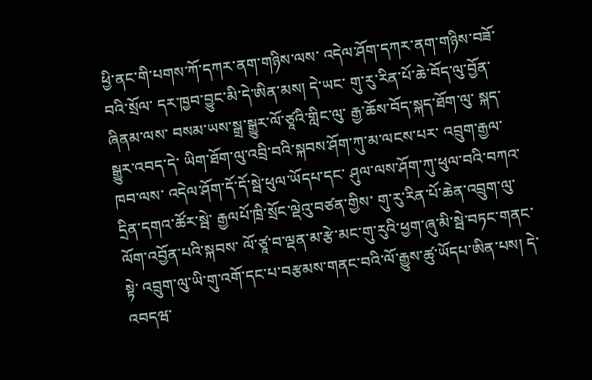ཕྱི་ནང་གི་པགས་ཀོ་དཀར་ནག་གཉིས་ལས་ འདེལ་ཤོག་དཀར་ནག་གཉིས་བཟོ་བའི་སྲོལ་ དར་ཁྱབ་བྱུང་མི་དེ་ཨིན་མས། དེ་ཡང་ གུ་རུ་རིན་པོ་ཆེ་བོད་ལུ་བྱོན་ཞིནམ་ལས་ བསམ་ཡས་སྒྲ་སྒྱུར་ལོ་ཙཱའི་གླིང་ལུ་ རྒྱ་ཆོས་བོད་སྐད་ཐོག་ལུ་ སྐད་སྒྱུར་འབད་དེ་ ཡིག་ཐོག་ལུ་འབྲི་བའི་སྐབས་ཤོག་ཀུ་མ་ལངས་པར་ འབྲུག་རྒྱལ་ཁབ་ལས་ འདེལ་ཤོག་དོ་དོ་སྦེ་ཕུལ་ཡོདཔ་དང་ ཤུལ་ལས་ཤོག་ཀུ་ཕུལ་བའི་བཀའ་དྲིན་དགའ་ཚོར་སྦེ་ རྒྱལཔོ་ཁྲི་སྲོང་ལྡེའུ་བཙན་གྱིས་ གུ་རུ་རིན་པོ་ཆེན་འབྲུག་ལུ་ལོག་འབྱོན་པའི་སྐབས་ ལོ་ཙཱ་བ་ལྡན་མ་རྩེ་མང་གུ་རུའི་ཕྱག་ཞུ་མི་སྦེ་བཏང་གནང་སྟེ་ འབྲུག་ལུ་ཡི་གུ་འགོ་དང་པ་བརྩམས་གནང་བའི་ལོ་རྒྱུས་ཚུ་ཡོདཔ་ཨིན་པས། དེ་འབདཝ་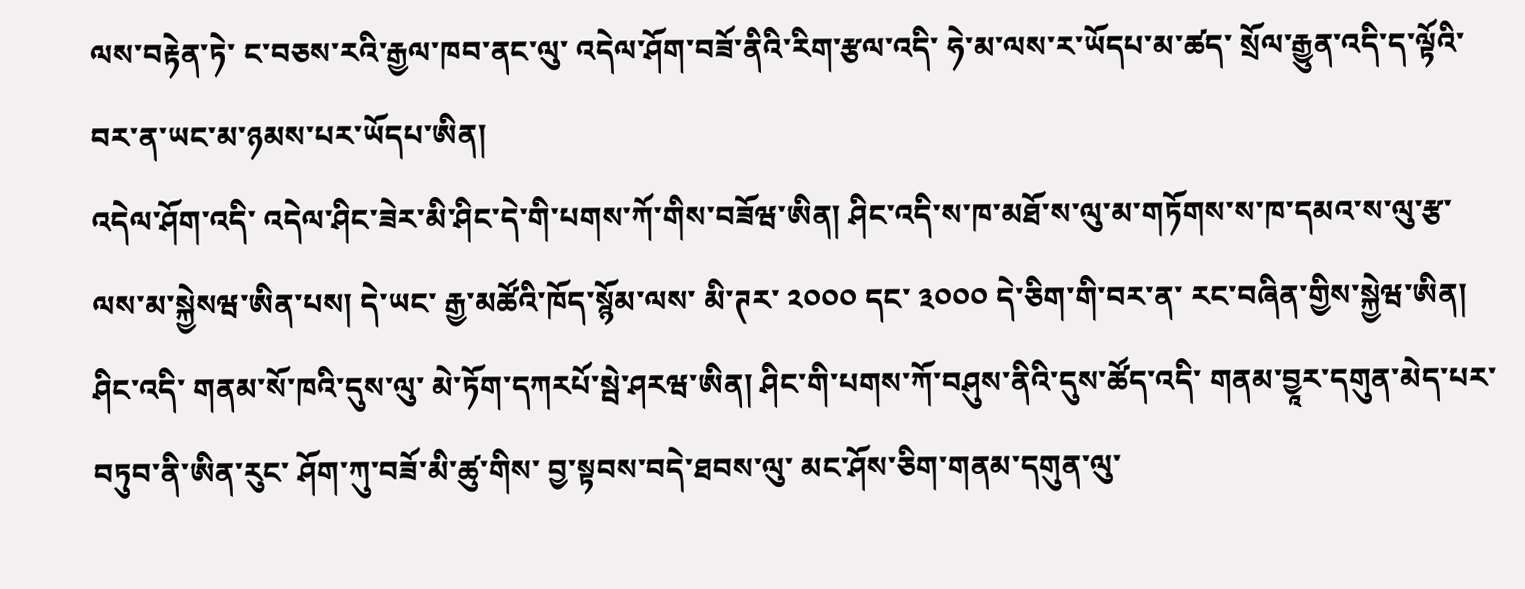ལས་བརྟེན་ཏེ་ ང་བཅས་རའི་རྒྱལ་ཁབ་ནང་ལུ་ འདེལ་ཤོག་བཟོ་ནིའི་རིག་རྩལ་འདི་ ཧེ་མ་ལས་ར་ཡོདཔ་མ་ཚད་ སྲོལ་རྒྱུན་འདི་ད་ལྟོའི་བར་ན་ཡང་མ་ཉམས་པར་ཡོདཔ་ཨིན།
འདེལ་ཤོག་འདི་ འདེལ་ཤིང་ཟེར་མི་ཤིང་དེ་གི་པགས་ཀོ་གིས་བཟོཝ་ཨིན། ཤིང་འདི་ས་ཁ་མཐོ་ས་ལུ་མ་གཏོགས་ས་ཁ་དམའ་ས་ལུ་རྩ་ལས་མ་སྐྱེསཝ་ཨིན་པས། དེ་ཡང་ རྒྱ་མཚོའི་ཁོད་སྙོམ་ལས་ མི་ཊར་ ༢༠༠༠ དང་ ༣༠༠༠ དེ་ཅིག་གི་བར་ན་ རང་བཞིན་གྱིས་སྐྱེཝ་ཨིན། ཤིང་འདི་ གནམ་སོ་ཁའི་དུས་ལུ་ མེ་ཏོག་དཀརཔོ་སྦེ་ཤརཝ་ཨིན། ཤིང་གི་པགས་ཀོ་བཤུས་ནིའི་དུས་ཚོད་འདི་ གནམ་བྱཱར་དགུན་མེད་པར་བཏུབ་ནི་ཨིན་རུང་ ཤོག་ཀུ་བཟོ་མི་ཚུ་གིས་ བྱ་སྟབས་བདེ་ཐབས་ལུ་ མང་ཤོས་ཅིག་གནམ་དགུན་ལུ་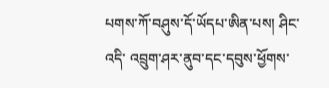པགས་ཀོ་བཤུས་དོ་ཡོདཔ་ཨིན་པས། ཤིང་འདི་ འབྲུག་ཤར་ནུབ་དང་དབུས་ཕྱོགས་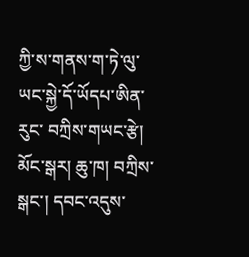ཀྱི་ས་གནས་ག་ཏེ་ལུ་ཡང་སྐྱེ་དོ་ཡོདཔ་ཨིན་རུང་ བཀྲིས་གཡང་རྩེ། མོང་སྒར། ཆུ་ཁ། བཀྲིས་སྒང་། དབང་འདུས་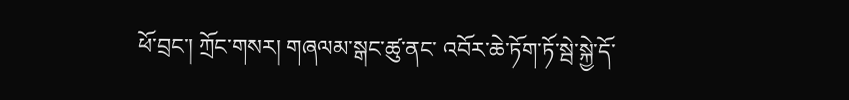ཕོ་བྲང་། ཀྲོང་གསར། གཞལམ་སྒང་ཚུ་ནང་ འབོར་ཆེ་ཏོག་ཏོ་སྦེ་སྐྱེ་དོ་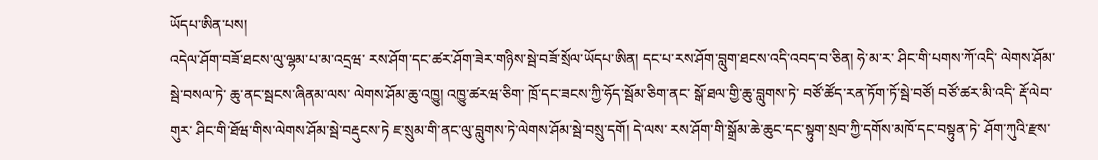ཡོདཔ་ཨིན་པས།
འདེལ་ཤོག་བཟོ་ཐངས་ལུ་ལྷམ་པ་མ་འདྲཝ་ རས་ཤོག་དང་ཚར་ཤོག་ཟེར་གཉིས་སྦེ་བཟོ་སྲོལ་ཡོདཔ་ཨིན། དང་པ་རས་ཤོག་བླུག་ཐངས་འདི་འབད་བ་ཅིན། ཧེ་མ་ར་ ཤིང་གི་པགས་ཀོ་འདི་ ལེགས་ཤོམ་སྦེ་བསལ་ཏེ་ ཆུ་ནང་སྦངས་ཞིནམ་ལས་ ལེགས་ཤོམ་ཆུ་འཁྱུ། འཁྱུ་ཚརཝ་ཅིག་ ཁྲོ་དང་ཟངས་ཀྱི་ཧོད་སྦོམ་ཅིག་ནང་ སྒོ་ཐལ་གྱི་ཆུ་བླུགས་ཏེ་ བཙོ་ཚོད་རན་ཏོག་ཏོ་སྦེ་བཙོ། བཙོ་ཚར་མི་འདི་ རྡོ་ལེབ་གུར་ ཤིང་གི་ཐོཝ་གིས་ལེགས་ཤོམ་སྦེ་བརྡུངས་ཏེ ཇ་སྲུམ་གི་ནང་ལུ་བླུགས་ཏེ་ལེགས་ཤོམ་སྦེ་བསྲུ་དགོ། དེ་ལས་ རས་ཤོག་གི་སྒྲོམ་ཆེ་ཆུང་དང་སྟུག་སྲབ་ཀྱི་དགོས་མཁོ་དང་བསྟུན་ཏེ་ ཤོག་ཀུའི་རྫས་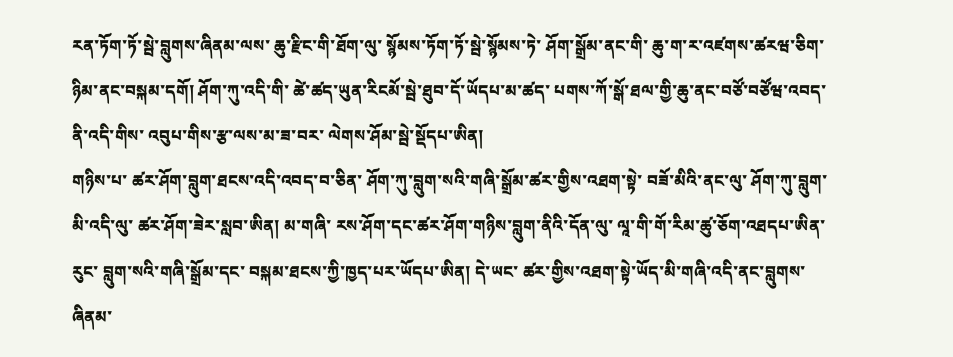རན་ཏོག་ཏོ་སྦེ་བླུགས་ཞིནམ་ལས་ ཆུ་རྫིང་གི་ཐོག་ལུ་ སྙོམས་ཏོག་ཏོ་སྦེ་སྙོམས་ཏེ་ ཤོག་སྒྲོམ་ནང་གི་ ཆུ་ག་ར་འཛགས་ཚརཝ་ཅིག་ ཉིམ་ནང་བསྐམ་དགོ། ཤོག་ཀུ་འདི་གི་ ཚེ་ཚད་ཡུན་རིངམོ་སྦེ་ཐུབ་དོ་ཡོདཔ་མ་ཚད་ པགས་ཀོ་སྒོ་ཐལ་གྱི་ཆུ་ནང་བཙོ་བཙོཝ་འབད་ནི་འདི་གིས་ འབུཔ་གིས་རྩ་ལས་མ་ཟ་བར་ ལེགས་ཤོམ་སྦེ་སྡོདཔ་ཨིན།
གཉིས་པ་ ཚར་ཤོག་བླུག་ཐངས་འདི་འབད་བ་ཅིན་ ཤོག་ཀུ་བླུག་སའི་གཞི་སྒྲོམ་ཚར་གྱིས་འཐག་སྟེ་ བཟོ་མིའི་ནང་ལུ་ ཤོག་ཀུ་བླུག་མི་འདི་ལུ་ ཚར་ཤོག་ཟེར་སླབ་ཨིན། མ་གཞི་ རས་ཤོག་དང་ཚར་ཤོག་གཉིས་བླུག་ནིའི་དོན་ལུ་ ལཱ་གི་གོ་རིམ་ཚུ་ཅོག་འཐདཔ་ཨིན་རུང་ བླུག་སའི་གཞི་སྒྲོམ་དང་ བསྐམ་ཐངས་ཀྱི་ཁྱད་པར་ཡོདཔ་ཨིན། དེ་ཡང་ ཚར་གྱིས་འཐག་སྟེ་ཡོད་མི་གཞི་འདི་ནང་བླུགས་ཞིནམ་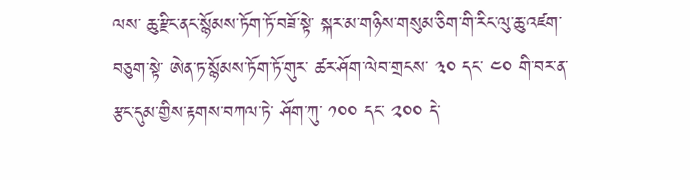ལས་ ཆུ་རྫིང་ནང་སྙོམས་ཏོག་ཏོ་བཟོ་སྟེ་ སྐར་མ་གཉིས་གསུམ་ཅིག་གི་རིང་ལུ་ཆུ་འཛག་བཅུག་སྟེ་ ཨེན་ཏ་སྙོམས་ཏོག་ཏོ་གུར་ ཚར་ཤོག་ལེབ་གྲངས་ ༣༠ དང་ ༤༠ གི་བར་ན་རྩང་དུམ་གྱིས་རྟགས་བཀལ་ཏེ་ ཤོག་ཀུ་ ༡༠༠ དང་ ༢༠༠ དེ་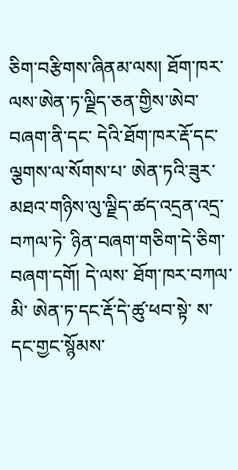ཅིག་བརྩིགས་ཞིནམ་ལས། ཐོག་ཁར་ལས་ཨེན་ཏ་ལྗིད་ཅན་གྱིས་ཨེབ་བཞག་ནི་དང་ དེའི་ཐོག་ཁར་རྡོ་དང་ལྕགས་ལ་སོགས་པ་ ཨེན་ཏའི་ཟུར་མཐའ་གཉིས་ལུ་ལྗིད་ཚད་འདྲན་འདྲ་བཀལ་ཏེ་ ཉིན་བཞག་གཅིག་དེ་ཅིག་བཞག་དགོ། དེ་ལས་ ཐོག་ཁར་བཀལ་མི་ ཨེན་ཏ་དང་རྡོ་དེ་ཚུ་ཕབ་སྟེ་ ས་དང་གྱང་སྙོམས་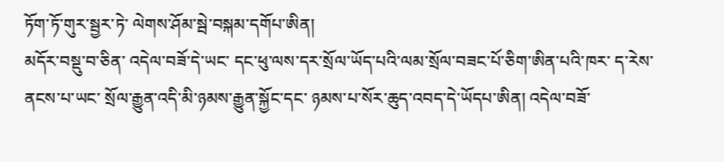ཏོག་ཏོ་གུར་སྦྱར་ཏེ་ ལེགས་ཤོམ་སྦེ་བསྐམ་དགོཔ་ཨིན།
མདོར་བསྡུ་བ་ཅིན་ འདེལ་བཟོ་དེ་ཡང་ དང་ཕུ་ལས་དར་སྲོལ་ཡོད་པའི་ལམ་སྲོལ་བཟང་པོ་ཅིག་ཨིན་པའི་ཁར་ ད་རེས་ནངས་པ་ཡང་ སྲོལ་རྒྱུན་འདི་མི་ཉམས་རྒྱུན་སྐྱོང་དང་ ཉམས་པ་སོར་ཆུད་འབད་དེ་ཡོདཔ་ཨིན། འདེལ་བཟོ་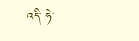འདི་ ཧེ་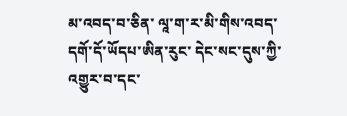མ་འབད་བ་ཅིན་ ལཱ་ག་ར་མི་གིས་འབད་དགོ་དོ་ཡོདཔ་ཨིན་རུང་ དེང་སང་དུས་ཀྱི་འགྱུར་བ་དང་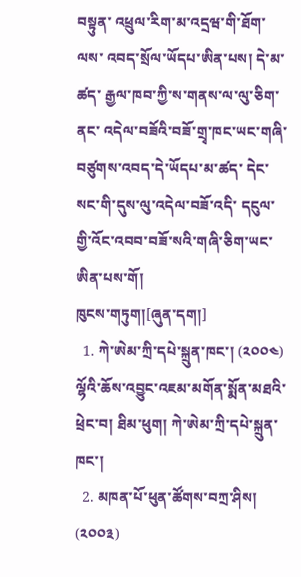བསྟུན་ འཕྲུལ་རིག་མ་འདྲཝ་གི་ཐོག་ལས་ འབད་སྲོལ་ཡོདཔ་ཨིན་པས། དེ་མ་ཚད་ རྒྱལ་ཁབ་ཀྱི་ས་གནས་ལ་ལུ་ཅིག་ནང་ འདེལ་བཟོའི་བཟོ་གྲྭ་ཁང་ཡང་གཞི་བཙུགས་འབད་དེ་ཡོདཔ་མ་ཚད་ དེང་སང་གི་དུས་ལུ་འདེལ་བཟོ་འདི་ དངུལ་གྱི་འོང་འབབ་བཟོ་སའི་གཞི་ཅིག་ཡང་ཨིན་པས་གོ།
ཁུངས་གཏུག།[ཞུན་དག།]
  1. ཀེ་ཨེམ་ཀྲི་དཔེ་སྐྲུན་ཁང་། (༢༠༠༤) ལྷོའི་ཆོས་འབྱུང་འཇམ་མགོན་སྨོན་མཐའི་ཕྲེང་བ། ཐིམ་ཕུག། ཀེ་ཨེམ་ཀྲི་དཔེ་སྐྲུན་ཁང་།
  2. མཁན་པོ་ཕུན་ཚོགས་བཀྲ་ཤིས། (༢༠༠༣)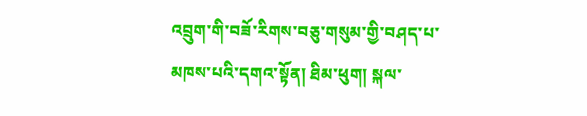འབྲུག་གི་བཟོ་རིགས་བཅུ་གསུམ་གྱི་བཤད་པ་མཁས་པའི་དགའ་སྟོན། ཐིམ་ཕུག། སྐལ་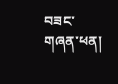བཟང་གཞན་ཕན།